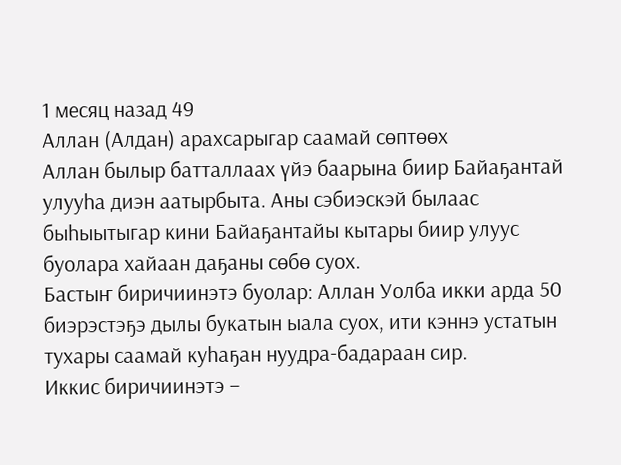1 месяц назад 49
Аллан (Алдан) арахсарыгар саамай сөптөөх
Аллан былыр батталлаах үйэ баарына биир Байаҕантай улууһа диэн аатырбыта. Аны сэбиэскэй былаас быһыытыгар кини Байаҕантайы кытары биир улуус буолара хайаан даҕаны сөбө суох.
Бастыҥ биричиинэтэ буолар: Аллан Уолба икки арда 50 биэрэстэҕэ дылы букатын ыала суох, ити кэннэ устатын тухары саамай куһаҕан нуудра-бадараан сир.
Иккис биричиинэтэ –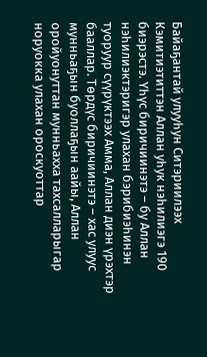Байаҕантай улууһун Ситэриилээх Кэмитиэтиттэн Аллан уһук нэһилиэгэ 190 биэрэстэ. Үһүс биричиинэтэ – бу Аллан нэһилиэктэригэр улахан бэрибиэһинэн туоруур сүүрүктээх Амма, Аллан диэн үрэхтэр бааллар. Төрдүс биричиинэтэ – хас улуус мунньаҕын буоллаҕын аайы, Аллан оройуонуттан мунньахха тахсалларыгар норуокка улахан ороскуоттар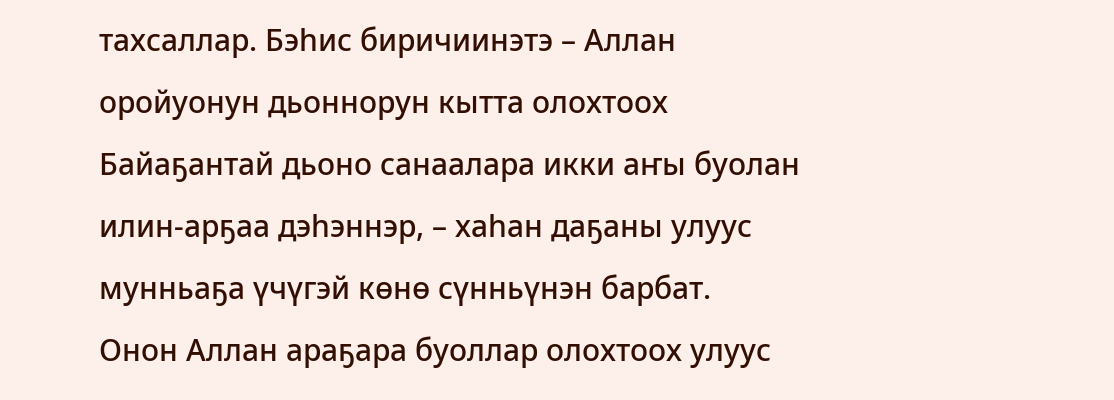тахсаллар. Бэһис биричиинэтэ – Аллан оройуонун дьоннорун кытта олохтоох Байаҕантай дьоно санаалара икки аҥы буолан илин-арҕаа дэһэннэр, – хаһан даҕаны улуус мунньаҕа үчүгэй көнө сүнньүнэн барбат.
Онон Аллан араҕара буоллар олохтоох улуус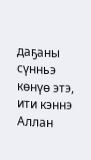даҕаны сүнньэ көнүө этэ, ити кэннэ Аллан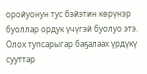оройуонун тус бэйэтин көрүнэр буоллар ордук үчүгэй буолуо этэ.
Олох тупсарыгар баҕалаах үрдүкү сууттар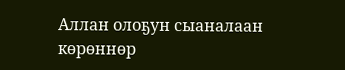Аллан олоҕун сыаналаан көрөннөр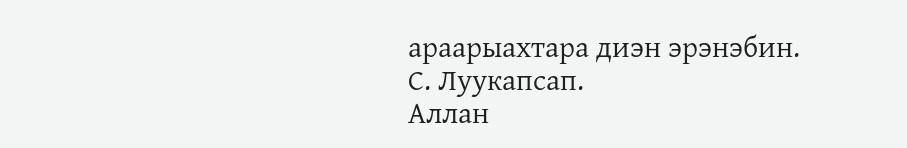араарыахтара диэн эрэнэбин.
С. Луукапсап.
Аллан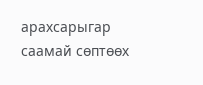арахсарыгар саамай сөптөөх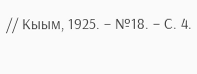// Кыым, 1925. – №18. – С. 4.